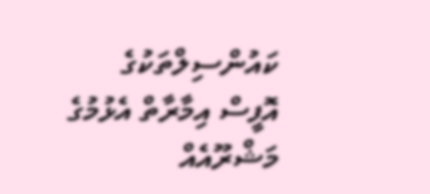ކައުންސިލްތަކުގެ އޮފީސް އިމާރާތް އެޅުމުގެ މަޝްރޫއެއް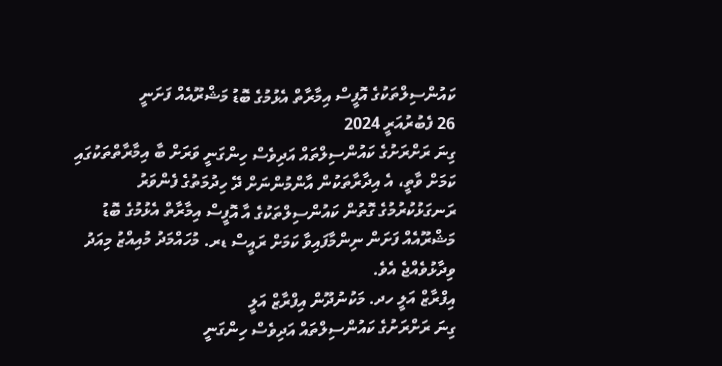ކައުންސިލްތަކުގެ އޮފީސް އިމާރާތް އެޅުމުގެ ބޮޑު މަޝްރޫއެއް ފަށަނީ
26 ފެބުރުއަރީ 2024
ގިނަ ރަށްރަށުގެ ކައުންސިލްތައް އަދިވެސް ހިންގަނީ ވަރަށް ބާ އިމާރާތްތަކުގައި ކަމަށް ވާތީ، އެ އިދާރާތަކުން އާންމުންނަށް ދޭ ހިދުމަތުގެ ފެންވަރު ރަނގަޅުކުރުމުގެ ގޮތުން ކައުންސިލްތަކުގެ އާ އޮފީސް އިމާރާތް އެޅުމުގެ ބޮޑު މަޝްރޫއެއް ފަށަން ނިންމާފައިވާ ކަމަށް ރައީސް ޑރ. މުހައްމަދު މުއިއްޒު މިއަދު ވިދާޅުވެއްޖެ އެވެ.
އިފްރާޒް އަލީ ހދ. މަކުނުދޫން އިފްރާޒް އަލީ
ގިނަ ރަށްރަށުގެ ކައުންސިލްތައް އަދިވެސް ހިންގަނީ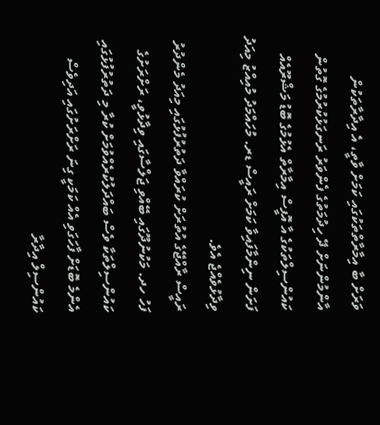ވަރަށް ބާ އިމާރާތްތަކުގައި ކަމަށް ވާތީ، އެ އިދާރާތަކުން އާންމުންނަށް ދޭ ހިދުމަތުގެ ފެންވަރު ރަނގަޅުކުރުމުގެ ގޮތުން ކައުންސިލްތަކުގެ އާ އޮފީސް އިމާރާތް އެޅުމުގެ ބޮޑު މަޝްރޫއެއް ފަށަން ނިންމާފައިވާ ކަމަށް ރައީސް ޑރ. މުހައްމަދު މުއިއްޒު މިއަދު ވިދާޅުވެއްޖެ އެވެ.
ރައީސް ރާއްޖޭގެ އުތުރަށް ކުރައްވާ ދަތުރުފުޅުގައި މިއަދު މެންދުރު ފަހު ހދ. މަކުނުދޫގައި ބޭއްވި ޖަލްސާގައި ވިދާޅުވީ، ރަށްރަށުގެ ކައުންސިލްތަކާ ވެސް ބައްދަލުކުރެއްވުމަށް ކުރާ މި ދަތުރުފުޅުގައި އެންމެ ބޮޑަށް ފާހަގަވި އެއް ކަމަކީ ގިނަ ރަށްރަށުގައި އަދިވެސް ކައުންސިލް އިދާރާ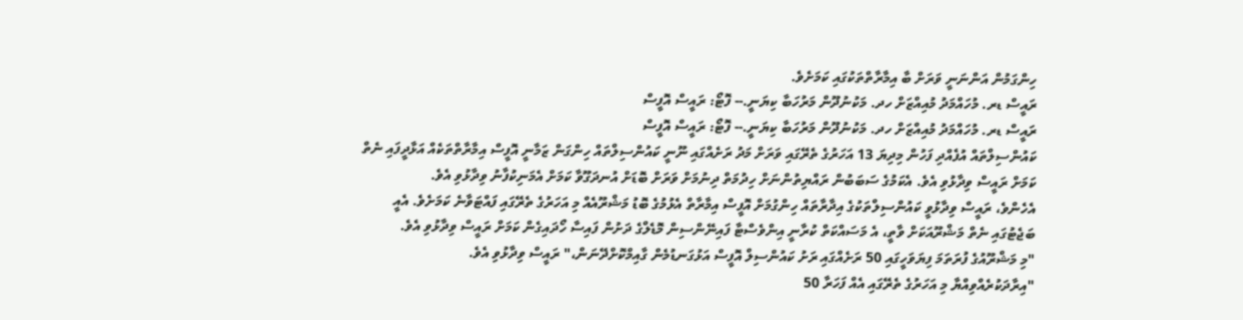ހިންގަމުން އަންނަނީ ވަރަށް ބާ އިމާރާތްތަކުގައި ކަމަށެވެ.
ރައީސް ޑރ. މުހައްމަދު މުއިއްޒަށް ހދ. މަކުނުދޫން މަރުހަބާ ކިޔަނީ.-- ފޮޓޯ: ރައީސް އޮފީސް
ރައީސް ޑރ. މުހައްމަދު މުއިއްޒަށް ހދ. މަކުނުދޫން މަރުހަބާ ކިޔަނީ.-- ފޮޓޯ: ރައީސް އޮފީސް
ކައުންސިލްތައް އުފެއްދި ފަހުން މިދިޔަ 13 އަހަރުގެ ތެރޭގައި ވަރަށް މަދު ރަށެއްގައި ނޫނީ ކައުންސިލްތައް ހިންގަން ޒަމާނީ އޮފީސް އިމާރާތްތަކެއް އަޅާދީފައި ނެތް ކަމަށް ރައީސް ވިދާޅުވި އެވެ. އެކަމުގެ ސަބަބުން ރައްޔިތުންނަށް ހިދުމަތް ދިނުމަށް ވަރަށް ބޮޑަށް އުނދަގޫވާ ކަމަށް އެމަނިކުފާނު ވިދާޅުވި އެވެ.
އެހެންވެ، ރައީސް ވިދާޅުވީ ކައުންސިލްތަކުގެ އިދާރާތައް ހިންގުމަށް އޮފީސް އިމާރާތް އެޅުމުގެ ބޮޑު މަޝްރޫއެއް މި އަހަރުގެ ތެރޭގައި ފައްޓަވާނެ ކަމަށެވެ. އެއީ ބަޖެޓުގައި ނެތް މަޝްރޫއަކަށް ވާތީ، އެ މަސައްކަތް ކުރާނީ އިންވެސްޓާ ފައިނޭންސިން މޮޑެލްގެ ދަށުން ފައިސާ ހޯދައިގެން ކަމަށް ރައީސް ވިދާޅުވި އެވެ.
"މި މަޝްރޫއުގެ ފުރަތަމަ ފިޔަވަހީގައި 50 ރަށެއްގައި ރަށު ކައުންސިލް އޮފީސް އަޅުގަނޑުމެން ގާއިމްކޮށްދޭނަން،" ރައީސް ވިދާޅުވި އެވެ.
"އިރާދަކުރެއްވިއްޔާ މި އަހަރުގެ ތެރޭގައި އެއް ފަހަރާ 50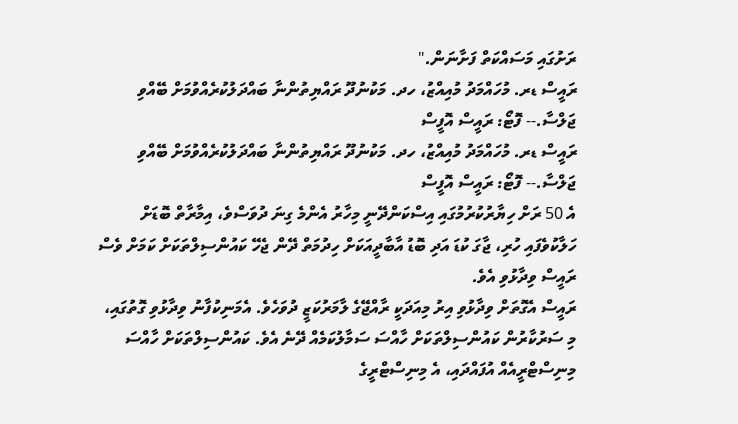ރަށުގައި މަސައްކަތް ފަށާނަން."
ރައީސް ޑރ. މުހައްމަދު މުއިއްޒު، ހދ. މަކުނުދޫ ރައްޔިތުންނާ ބައްދަލުކުރެއްވުމަށް ބޭއްވި ޖަލްސާ.-- ފޮޓޯ: ރައީސް އޮފީސް
ރައީސް ޑރ. މުހައްމަދު މުއިއްޒު، ހދ. މަކުނުދޫ ރައްޔިތުންނާ ބައްދަލުކުރެއްވުމަށް ބޭއްވި ޖަލްސާ.-- ފޮޓޯ: ރައީސް އޮފީސް
އެ 50 ރަށް ހިޔާރުކުރުމުގައި އިސްކަންދޭނީ މިހާރު އެންމެ ގިނަ ދުވަސްވެ، އިމާރާތް ބޮޑަށް ހަލާކުވެފައި ހުރި، ޖާގަ ކުޑަ އަދި ބޮޑު އާބާދީއަކަށް ހިދުމަތް ދޭން ޖެހޭ ކައުންސިލްތަކަށް ކަމަށް ވެސް ރައީސް ވިދާޅުވި އެވެ.
ރައީސް އެގޮތަށް ވިދާޅުވި އިރު މިއަދަކީ ރާއްޖޭގެ ލާމަރުކަޒީ ދުވަހެވެ. އެމަނިކުފާނު ވިދާޅުވި ގޮތުގައި، މި ސަރުކާރުން ކައުންސިލްތަކަށް ހާއްސަ ސަމާލުކަމެއް ދޭނެ އެވެ. ކައުންސިލްތަކަށް ހާއްސަ މިނިސްޓްރީއެއް އުފައްދައި، އެ މިނިސްޓްރީގެ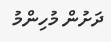ދަށުން މުހިންމު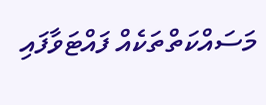މަސައްކަތްތަކެއް ފައްޓަވާފައި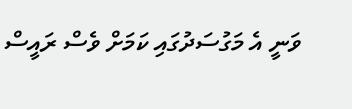ވަނީ އެ މަގުސަދުގައި ކަމަށް ވެސް ރައީސް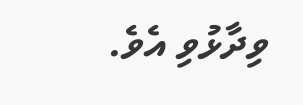ވިދާޅުވި އެވެ.